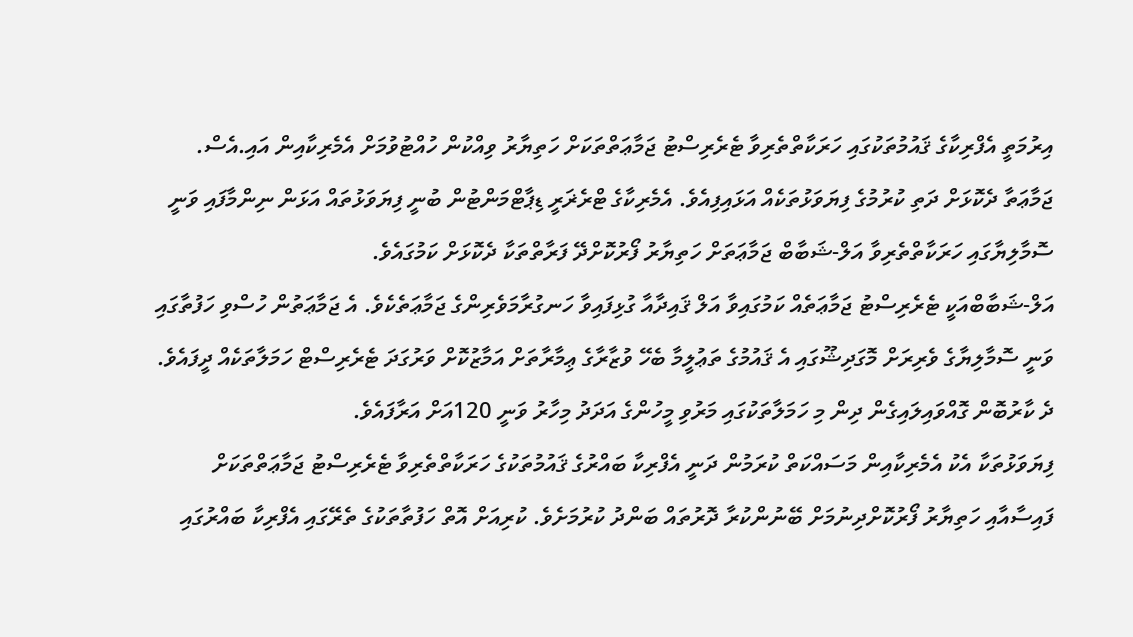އިރުމަތީ އެފްރިކާގެ ޤައުމުތަކުގައި ހަރަކާތްތެރިވާ ޓެރެރިސްޓު ޖަމާޢަތްތަކަށް ހަތިޔާރު ވިއްކުން ހުއްޓުވުމަށް އެމެރިކާއިން އައި.އެސް. ޖަމާޢަތާ ދެކޮޅަށް ދަތި ކުރުމުގެ ފިޔަވަޅުތަކެއް އަޅައިފިއެވެ. އެމެރިކާގެ ޓްރެޜަރީ ޑިޕާޓްމަންޓުން ބުނީ ފިޔަވަޅުތައް އަޅަން ނިންމާފައި ވަނީ ސޮމާލިޔާގައި ހަރަކާތްތެރިވާ އަލް-ޝަބާބް ޖަމާޢަތަށް ހަތިޔާރު ފޯރުކޮށްދޭ ފަރާތްތަކާ ދެކޮޅަށް ކަމުގައެވެ.
އަލް-ޝަބާބްއަކީ ޓެރެރިސްޓު ޖަމާޢަތެއް ކަމުގައިވާ އަލް ޤައިދާއާ ގުޅިފައިވާ ހަނގުރާމަވެރިންގެ ޖަމާޢަތެކެވެ. އެ ޖަމާޢަތުން ހުސްވި ހަފުތާގައި ވަނީ ސޮމާލިޔާގެ ވެރިރަށް މޮގަދިޝޫގައި އެ ޤައުމުގެ ތަޢުލީމާ ބެހޭ ވުޒާރާގެ ޢިމާރާތަށް އަމާޒުކޮށް ވަރުގަދަ ޓެރެރިސްޓް ހަމަލާތަކެއް ދީފައެވެ. ދެ ކާރުބޮން ގޮއްވައިލައިގެން ދިން މި ހަމަލާތަކުގައި މަރުވި މީހުންގެ އަދަދު މިހާރު ވަނީ 120އަށް އަރާފައެވެ.
ފިޔަވަޅުތަކާ އެކު އެމެރިކާއިން މަސައްކަތް ކުރަމުން ދަނީ އެފްރިކާ ބައްރުގެ ޤައުމުތަކުގެ ހަރަކާތްތެރިވާ ޓެރެރިސްޓު ޖަމާޢަތްތަކަށް ފައިސާއާއި ހަތިޔާރު ފޯރުކޮށްދިނުމަށް ބޭނުންކުރާ ދޮރުތައް ބަންދު ކުރުމަށެވެ. ކުރިއަށް އޮތް ހަފުތާތަކުގެ ތެރޭގައި އެފްރިކާ ބައްރުގައި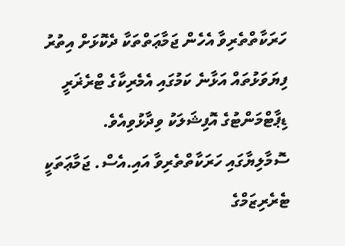ހަރަކާތްތެރިވާ އެހެން ޖަމާޢަތްތަކާ ދެކޮޅަށް އިތުރު ފިޔަވަޅުތައް އަޅާނެ ކަމުގައި އެމެރިކާގެ ޓްރެޜަރީ ޑިޕާޓްމަންޓުގެ އޮފިޝަލަކު ވިދާޅުވިއެވެ.
ސޮމާލިޔާގައި ހަރަކާތްތެރިވާ އައި.އެސް. ޖަމާޢަތަކީ ޓެރެރިޒަމްގެ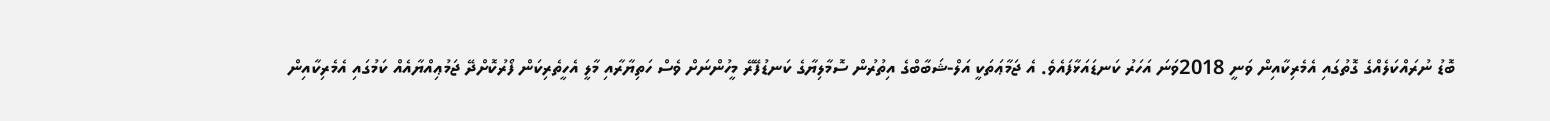ބޮޑު ނުރައްކަލެއްގެ ގޮތުގައި އެމެރިކާއިން ވަނީ 2018ވަނަ އަހަރު ކަނޑައަޅާފައެވެ. އެ ޖަމާޢަތަކީ އަލް-ޝަބާބްގެ އިތުރުން ސޮމާލިޔާގެ ކަނޑުފޭރޭ މީހުންނަށް ވެސް ހަތިޔާރާއި މާލީ އެހީތެރިކަން ފޯރުކޮށްދޭ ޖަމުޢިއްޔާއެއް ކަމުގައި އެމެރިކާއިން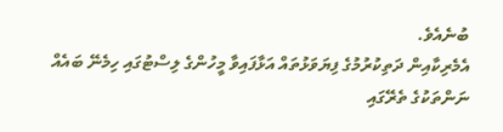ބުނެއެވެ.
އެމެރިކާއިން ދަތިކުރުމުގެ ފިޔަވަޅުތައް އަޅާފައިވާ މީހުންގެ ލިސްޓުގައި ހިމެނޭ ބައެއް ނަންތަކުގެ ތެރޭގައި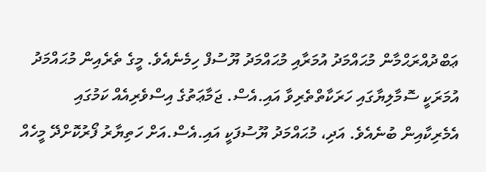ޢަބްދުއްރަޙްމާން މުޙައްމަދު އުމަރާއި މުޙައްމަދު ޔޫސުފް ހިމެނެއެވެ. މީގެ ތެރެއިން މުޙައްމަދު އުމަރަކީ ސޮމާލިޔާގައި ހަރަކާތްތެރިވާ އައި.އެސް. ޖަމާޢަތުގެ އިސްވެރިއެއް ކަމުގައި އެމެރިކާއިން ބުނެއެވެ. އަދި، މުޙައްމަދު ޔޫސުފަކީ އައި.އެސް.އަށް ހަތިޔާރު ފޯރުކޮށްދޭ މީހެއް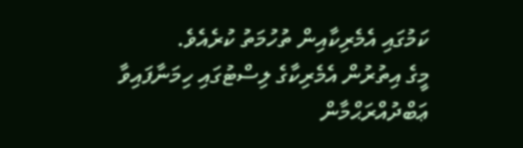ކަމުގައި އެމެރިކާއިން ތުހުމަތު ކުރެއެވެ.
މީގެ އިތުރުން އެމެރިކާގެ ލިސްޓުގައި ހިމަނާފައިވާ ޢަބްދުއްރަޙްމާން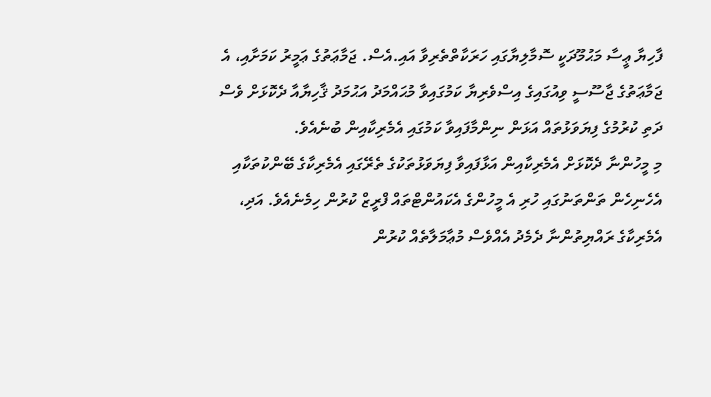ފާހިޔާ ޢީސާ މަޙުމޫދަކީ ސޮމާލިޔާގައި ހަރަކާތްތެރިވާ އައި.އެސް. ޖަމާޢަތުގެ ޢަމީރު ކަމަށާއި، އެ ޖަމާޢަތުގެ ޖާސޫސީ ވިއުގައިގެ އިސްވެރިޔާ ކަމުގައިވާ މުޙައްމަދު އަޙުމަދު ޤާހިޔާއާ ދެކޮޅަށް ވެސް ދަތި ކުރުމުގެ ފިޔަވަޅުތައް އަޅަން ނިންމާފައިވާ ކަމުގައި އެމެރިކާއިން ބުނެއެވެ.
މި މީހުންނާ ދެކޮޅަށް އެމެރިކާއިން އަޅާފައިވާ ފިޔަވަޅުތަކުގެ ތެރޭގައި އެމެރިކާގެ ބޭންކުތަކާއި އެހެނިހެން ތަންތަނުގައި ހުރި އެ މީހުންގެ އެކައުންޓްތައް ފްރީޒް ކުރުން ހިމެނެއެވެ. އަދި، އެމެރިކާގެ ރައްޔިތުންނާ ދެމެދު އެއްވެސް މުޢާމަލާތެއް ކުރުން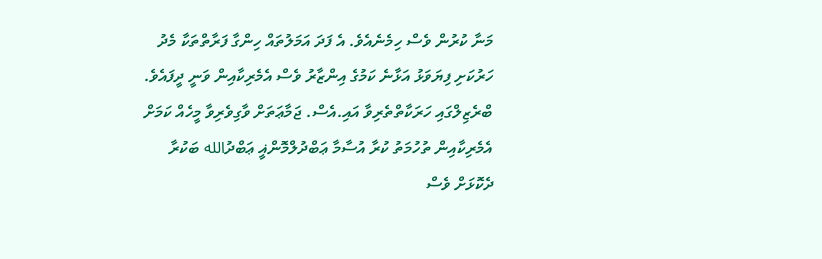މަނާ ކުރުން ވެސް ހިމެނެއެވެ. އެ ފަދަ އަމަލުތައް ހިންގާ ފަރާތްތަކާ މެދު ހަރުކަށި ފިޔަވަޅު އަޅާނެ ކަމުގެ އިންޒާރު ވެސް އެމެރިކާއިން ވަނީ ދީފައެވެ.
ބްރެޒިލްގައި ހަރަކާތްތެރިވާ އައި.އެސް. ޖަމާޢަތަށް ވާގިވެރިވާ މީހެއް ކަމަށް އެމެރިކާއިން ތުހުމަތު ކުރާ އުސާމާ ޢަބްދުލްމޮންޣީ ޢަބްދުالله ބަކުރާ ދެކޮޅަށް ވެސް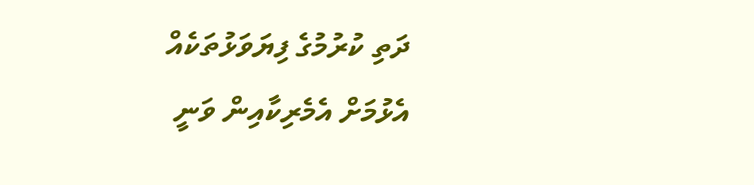ދަތި ކުރުމުގެ ފިޔަވަޅުތަކެއް އެޅުމަށް އެމެރިކާއިން ވަނީ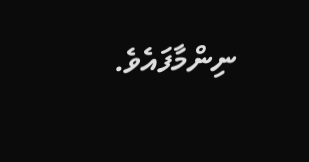ނިންމާފައެވެ.